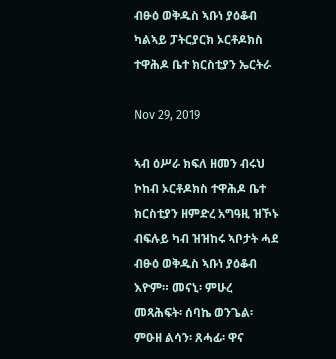ብፁዕ ወቅዱስ ኣቡነ ያዕቆብ ካልኣይ ፓትርያርክ ኦርቶዶክስ ተዋሕዶ ቤተ ክርስቲያን ኤርትራ

Nov 29, 2019

ኣብ ዕሥራ ክፍለ ዘመን ብሩህ ኮከብ ኦርቶዶክስ ተዋሕዶ ቤተ ክርስቲያን ዘምድረ አግዓዚ ዝኾኑ ብፍሉይ ካብ ዝዝከሩ ኣቦታት ሓደ ብፁዕ ወቅዱስ ኣቡነ ያዕቆብ እዮም። መናኒ፡ ምሁረ መጻሕፍት፡ ሰባኬ ወንጌል፡ ምዑዘ ልሳን፡ ጸሓፊ፡ ዋና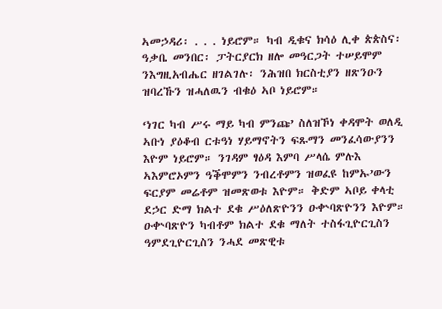ኣመኃዳሪ፡ . . . ነይሮም። ካብ ዲቁና ክሳዕ ሊቀ ጵጵስና፡ ዓቃቤ መንበር፡ ፓትርያርክ ዘሎ መዓርጋት ተሠይሞም ንእግዚአብሔር ዘገልገሉ፡ ንሕዝበ ክርስቲያን ዘጽንዑን ዝባረኹን ዝሓለዉን ብቁዕ ኣቦ ነይሮም።

‘ነገር ካብ ሥሩ ማይ ካብ ምንጩ’ ስለዝኾነ ቀዳሞት ወለዲ ኣቡነ ያዕቆብ ርቱዓነ ሃይማኖትን ፍጹማን መንፈሳውያንን እዮም ነይሮም። ንገዳም ፃዕዳ እምባ ሥላሴ ምሉእ ኣእምሮኦምን ዓቕሞምን ንብረቶምን ዝወፈዩ ከምኡ’ውን ፍርያም መሬቶም ዝመጽወቱ እዮም። ቅድም ኣቦይ ቀላቲ ደኃር ድማ ክልተ ደቁ ሥዕለጽዮንን ዑቍባጽዮንን እዮም። ዑቍባጽዮን ካብቶም ክልተ ደቁ ማለት ተስፋጊዮርጊስን ዓምደጊዮርጊስን ንሓደ መጽዊቱ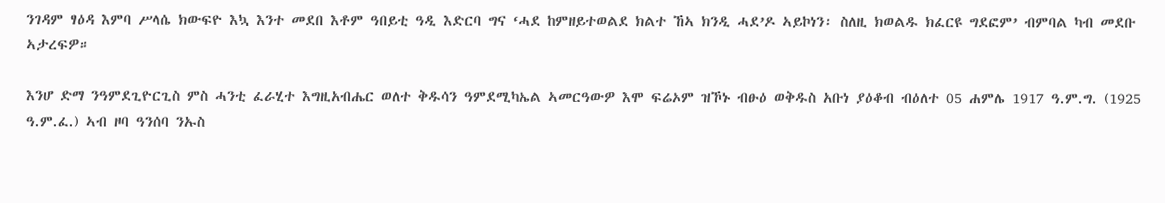ንገዳም ፃዕዳ እምባ ሥላሴ ክውፍዮ እኳ እንተ መደበ እቶም ዓበይቲ ዓዲ እድርባ ግና ‘ሓደ ከምዘይተወልደ ክልተ ኸኣ ክንዲ ሓደ’ዶ ኣይኮነን፡ ስለዚ ክወልዱ ክፈርዩ ግደፎም’ ብምባል ካብ መደቡ ኣታረፍዎ።

እንሆ ድማ ንዓምደጊዮርጊስ ምስ ሓንቲ ፈራሂተ እግዚአብሔር ወለተ ቅዱሳን ዓምደሚካኤል ኣመርዓውዎ እሞ ፍሬኦም ዝኾኑ ብፁዕ ወቅዱስ አቡነ ያዕቆብ ብዕለተ 05 ሐምሌ 1917 ዓ.ም.ግ. (1925 ዓ.ም.ፈ.) ኣብ ዞባ ዓንሰባ ንኡስ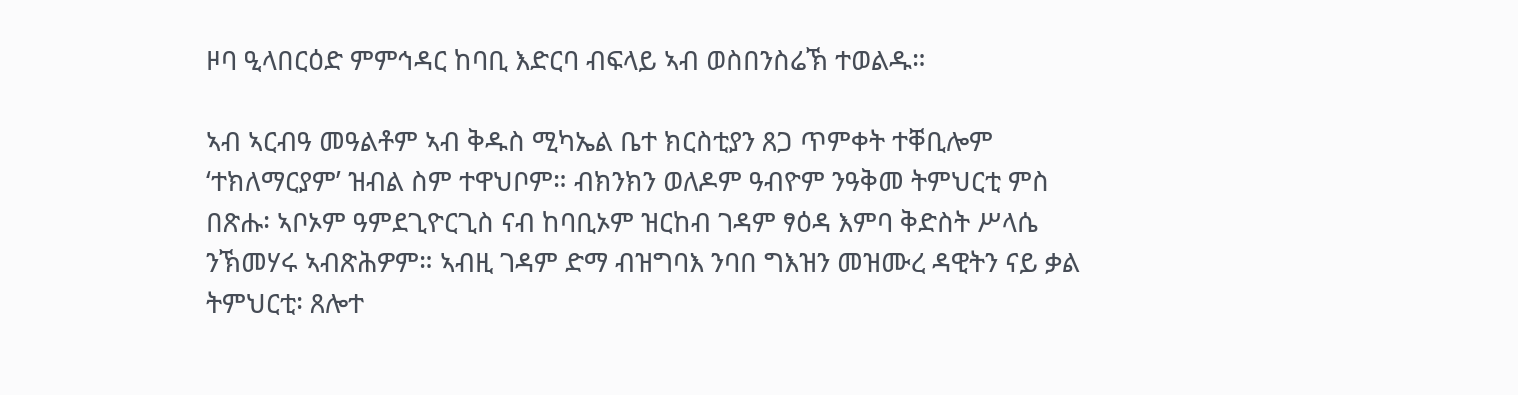ዞባ ዒላበርዕድ ምምኅዳር ከባቢ እድርባ ብፍላይ ኣብ ወስበንስሬኽ ተወልዱ።

ኣብ ኣርብዓ መዓልቶም ኣብ ቅዱስ ሚካኤል ቤተ ክርስቲያን ጸጋ ጥምቀት ተቐቢሎም ‘ተክለማርያም’ ዝብል ስም ተዋህቦም። ብክንክን ወለዶም ዓብዮም ንዓቅመ ትምህርቲ ምስ በጽሑ፡ ኣቦኦም ዓምደጊዮርጊስ ናብ ከባቢኦም ዝርከብ ገዳም ፃዕዳ እምባ ቅድስት ሥላሴ ንኽመሃሩ ኣብጽሕዎም። ኣብዚ ገዳም ድማ ብዝግባእ ንባበ ግእዝን መዝሙረ ዳዊትን ናይ ቃል ትምህርቲ፡ ጸሎተ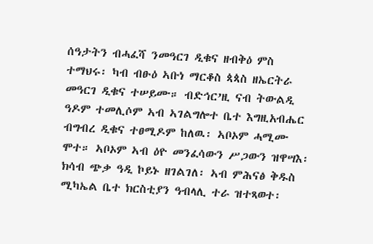ሰዓታትን ብሓፈሻ ንመዓርገ ዲቁና ዘብቅዕ ምስ ተማህሩ፡ ካብ ብፁዕ ኣቡነ ማርቆስ ጳጳስ ዘኤርትራ መዓርገ ዲቁና ተሠይሙ። ብድኅር’ዚ ናብ ትውልዲ ዓዶም ተመሊሶም ኣብ ኣገልግሎተ ቤተ እግዚአብሔር ብግብረ ዲቁና ተፀሚዶም ከለዉ፡ ኣቦኦም ሓሚሙ ሞተ። ኣቦኦም ኣብ ዕዮ መንፈሳውን ሥጋውን ዝዋሣእ፡ ክሳብ ጭቃ ዓዲ ኮይኑ ዘገልገለ፡ ኣብ ምሕናፅ ቅዱስ ሚካኤል ቤተ ክርስቲያን ዓብላሊ ተራ ዝተጻወተ፡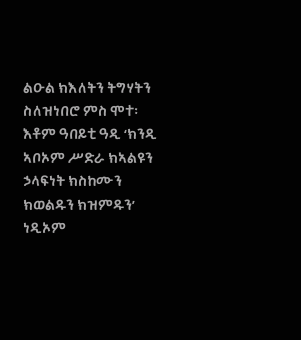ልዑል ክእለትን ትግሃትን ስለዝነበሮ ምስ ሞተ፡ እቶም ዓበይቲ ዓዲ ‘ክንዲ ኣቦኦም ሥድራ ክኣልዩን ኃላፍነት ክስከሙን ክወልዱን ክዝምዱን’ ነዲኦም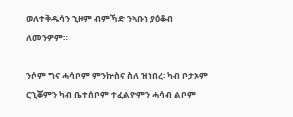ወለተቅዱሳን ኂዞም ብምኻድ ንኣቡነ ያዕቆብ ለመንዎም።

ንሶም ግና ሓሳቦም ምንኵስና ስለ ዝነበረ፡ ካብ ቦታኦም ርኂቖምን ካብ ቤተሰቦም ተፈልዮምን ሓሳብ ልቦም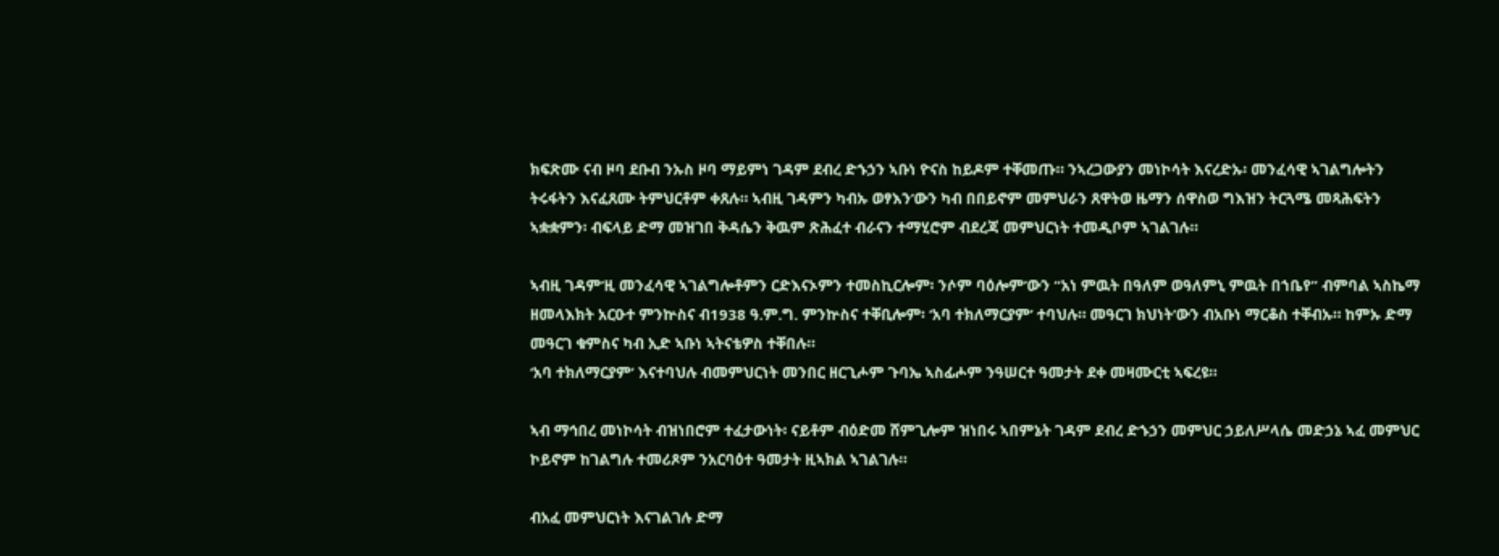ክፍጽሙ ናብ ዞባ ደቡብ ንኡስ ዞባ ማይምነ ገዳም ደብረ ድኁኃን ኣቡነ ዮናስ ከይዶም ተቐመጡ። ንኣረጋውያን መነኮሳት እናረድኡ፡ መንፈሳዊ ኣገልግሎትን ትሩፋትን እናፈጸሙ ትምህርቶም ቀጸሉ። ኣብዚ ገዳምን ካብኡ ወፃእን’ውን ካብ በበይኖም መምህራን ጸዋትወ ዜማን ሰዋስወ ግእዝን ትርጓሜ መጻሕፍትን ኣቋቋምን፡ ብፍላይ ድማ መዝገበ ቅዳሴን ቅዉም ጽሕፈተ ብራናን ተማሂሮም ብደረጃ መምህርነት ተመዲቦም ኣገልገሉ።

ኣብዚ ገዳም’ዚ መንፈሳዊ ኣገልግሎቶምን ርድእናኦምን ተመስኪርሎም፡ ንሶም ባዕሎም’ውን “አነ ምዉት በዓለም ወዓለምኒ ምዉት በኀቤየ” ብምባል ኣስኬማ ዘመላእክት አርዑተ ምንኵስና ብ1938 ዓ.ም.ግ. ምንኵስና ተቐቢሎም፡ ‘አባ ተክለማርያም’ ተባህሉ። መዓርገ ክህነት’ውን ብአቡነ ማርቆስ ተቐብኡ። ከምኡ ድማ መዓርገ ቁምስና ካብ ኢድ ኣቡነ ኣትናቴዎስ ተቐበሉ።
‘አባ ተክለማርያም’ እናተባህሉ ብመምህርነት መንበር ዘርጊሖም ጉባኤ ኣስፊሖም ንዓሠርተ ዓመታት ደቀ መዛሙርቲ ኣፍረዩ።

ኣብ ማኅበረ መነኮሳት ብዝነበሮም ተፈታውነት፡ ናይቶም ብዕድመ ሸምጊሎም ዝነበሩ ኣበምኔት ገዳም ደብረ ድኁኃን መምህር ኃይለሥላሴ መድኃኔ ኣፈ መምህር ኮይኖም ከገልግሉ ተመሪጾም ንአርባዕተ ዓመታት ዚኣክል ኣገልገሉ።

ብአፈ መምህርነት እናገልገሉ ድማ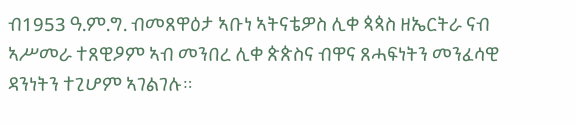ብ1953 ዓ.ም.ግ. ብመጸዋዕታ ኣቡነ ኣትናቴዎስ ሊቀ ጳጳስ ዘኤርትራ ናብ ኣሥመራ ተጸዊዖም ኣብ መንበረ ሊቀ ጵጵስና ብዋና ጸሓፍነትን መንፈሳዊ ዳንነትን ተጊሆም ኣገልገሉ።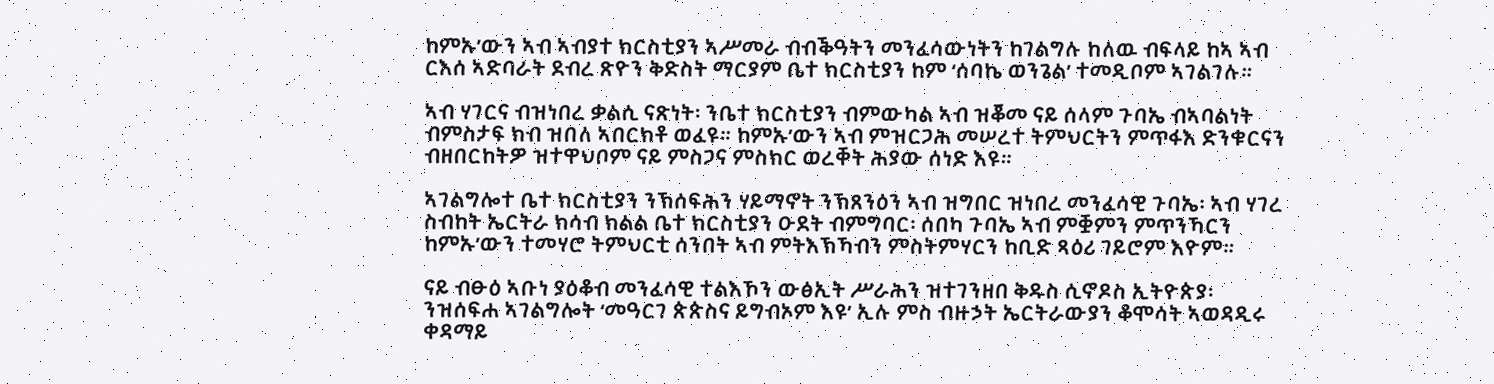ከምኡ’ውን ኣብ ኣብያተ ክርስቲያን ኣሥመራ ብብቕዓትን መንፈሳውነትን ከገልግሉ ከለዉ ብፍላይ ከኣ ኣብ ርእሰ ኣድባራት ደብረ ጽዮን ቅድስት ማርያም ቤተ ክርስቲያን ከም ‘ሰባኬ ወንጌል’ ተመዲቦም ኣገልገሉ።

ኣብ ሃገርና ብዝነበረ ቃልሲ ናጽነት፡ ንቤተ ክርስቲያን ብምውካል ኣብ ዝቖመ ናይ ሰላም ጉባኤ ብኣባልነት ብምስታፍ ክብ ዝበለ ኣበርክቶ ወፈዩ። ከምኡ’ውን ኣብ ምዝርጋሕ መሠረተ ትምህርትን ምጥፋእ ድንቁርናን ብዘበርከትዎ ዝተዋህቦም ናይ ምስጋና ምስክር ወረቐት ሕያው ሰነድ እዩ።

ኣገልግሎተ ቤተ ክርስቲያን ንኽሰፍሕን ሃይማኖት ንኽጸንዕን ኣብ ዝግበር ዝነበረ መንፈሳዊ ጉባኤ፡ ኣብ ሃገረ ስብከት ኤርትራ ክሳብ ክልል ቤተ ክርስቲያን ዑደት ብምግባር፡ ሰበካ ጉባኤ ኣብ ምቛምን ምጥንኻርን ከምኡ’ውን ተመሃሮ ትምህርቲ ሰንበት ኣብ ምትእኽኻብን ምስትምሃርን ከቢድ ጻዕሪ ገይሮም እዮም።

ናይ ብፁዕ ኣቡነ ያዕቆብ መንፈሳዊ ተልእኾን ውፅኢት ሥራሕን ዝተገንዘበ ቅዱስ ሲኖዶስ ኢትዮጵያ፡ ንዝሰፍሐ ኣገልግሎት ‘መዓርገ ጵጵስና ይግብኦም እዩ’ ኢሉ ምስ ብዙኃት ኤርትራውያን ቆሞሳት ኣወዳዲሩ ቀዳማይ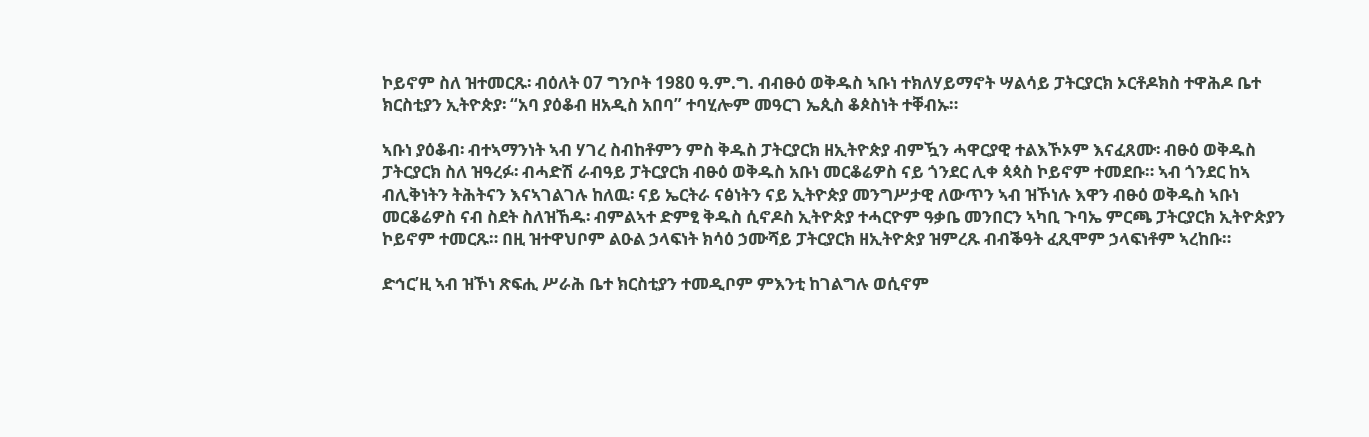ኮይኖም ስለ ዝተመርጹ፡ ብዕለት 07 ግንቦት 1980 ዓ.ም.ግ. ብብፁዕ ወቅዱስ ኣቡነ ተክለሃይማኖት ሣልሳይ ፓትርያርክ ኦርቶዶክስ ተዋሕዶ ቤተ ክርስቲያን ኢትዮጵያ፡ “አባ ያዕቆብ ዘአዲስ አበባ” ተባሂሎም መዓርገ ኤጲስ ቆጶስነት ተቐብኡ።

ኣቡነ ያዕቆብ፡ ብተኣማንነት ኣብ ሃገረ ስብከቶምን ምስ ቅዱስ ፓትርያርክ ዘኢትዮጵያ ብምዃን ሓዋርያዊ ተልእኾኦም እናፈጸሙ፡ ብፁዕ ወቅዱስ ፓትርያርክ ስለ ዝዓረፉ፡ ብሓድሽ ራብዓይ ፓትርያርክ ብፁዕ ወቅዱስ አቡነ መርቆሬዎስ ናይ ጎንደር ሊቀ ጳጳስ ኮይኖም ተመደቡ። ኣብ ጎንደር ከኣ ብሊቅነትን ትሕትናን እናኣገልገሉ ከለዉ፡ ናይ ኤርትራ ናፅነትን ናይ ኢትዮጵያ መንግሥታዊ ለውጥን ኣብ ዝኾነሉ እዋን ብፁዕ ወቅዱስ ኣቡነ መርቆሬዎስ ናብ ስደት ስለዝኸዱ፡ ብምልኣተ ድምፂ ቅዱስ ሲኖዶስ ኢትዮጵያ ተሓርዮም ዓቃቤ መንበርን ኣካቢ ጉባኤ ምርጫ ፓትርያርክ ኢትዮጵያን ኮይኖም ተመርጹ። በዚ ዝተዋህቦም ልዑል ኃላፍነት ክሳዕ ኃሙሻይ ፓትርያርክ ዘኢትዮጵያ ዝምረጹ ብብቕዓት ፈጺሞም ኃላፍነቶም ኣረከቡ።

ድኅር’ዚ ኣብ ዝኾነ ጽፍሒ ሥራሕ ቤተ ክርስቲያን ተመዲቦም ምእንቲ ከገልግሉ ወሲኖም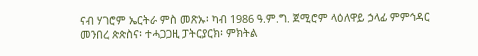ናብ ሃገሮም ኤርትራ ምስ መጽኡ፡ ካብ 1986 ዓ.ም.ግ. ጀሚሮም ላዕለዋይ ኃላፊ ምምኅዳር መንበረ ጵጵስና፡ ተሓጋጋዚ ፓትርያርክ፡ ምክትል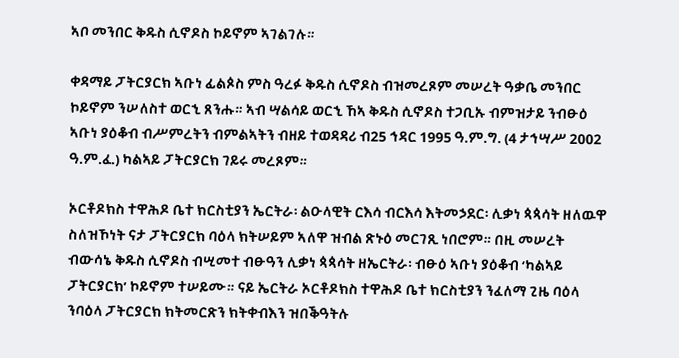ኣቦ መንበር ቅዱስ ሲኖዶስ ኮይኖም ኣገልገሉ።

ቀዳማይ ፓትርያርክ ኣቡነ ፊልጶስ ምስ ዓረፉ ቅዱስ ሲኖዶስ ብዝመረጾም መሠረት ዓቃቤ መንበር ኮይኖም ንሠለስተ ወርኂ ጸንሑ። ኣብ ሣልሳይ ወርኂ ኸኣ ቅዱስ ሲኖዶስ ተጋቢኡ ብምዝታይ ንብፁዕ ኣቡነ ያዕቆብ ብሥምረትን ብምልኣትን ብዘይ ተወዳዳሪ ብ25 ኅዳር 1995 ዓ.ም.ግ. (4 ታኅሣሥ 2002 ዓ.ም.ፈ.) ካልኣይ ፓትርያርክ ገይሩ መረጾም።

ኦርቶዶክስ ተዋሕዶ ቤተ ክርስቲያን ኤርትራ፡ ልዑላዊት ርእሳ ብርእሳ እትመኃደር፡ ሊቃነ ጳጳሳት ዘለዉዋ ስለዝኾነት ናታ ፓትርያርክ ባዕላ ክትሠይም ኣለዋ ዝብል ጽኑዕ መርገጺ ነበሮም። በዚ መሠረት ብውሳኔ ቅዱስ ሲኖዶስ ብሢመተ ብፁዓን ሊቃነ ጳጳሳት ዘኤርትራ፡ ብፁዕ ኣቡነ ያዕቆብ ‘ካልኣይ ፓትርያርክ’ ኮይኖም ተሠይሙ። ናይ ኤርትራ ኦርቶዶክስ ተዋሕዶ ቤተ ክርስቲያን ንፈለማ ጊዜ ባዕላ ንባዕላ ፓትርያርክ ክትመርጽን ክትቀብእን ዝበቕዓትሉ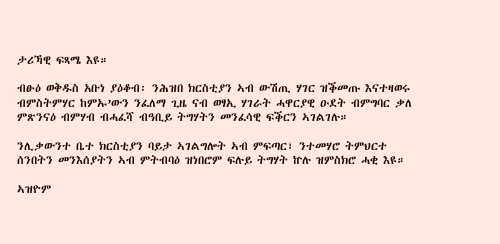ታሪኻዊ ፍጻሜ እዩ።

ብፁዕ ወቅዱስ አቡነ ያዕቆብ፡ ንሕዝበ ክርስቲያን ኣብ ውሽጢ ሃገር ዝቕመጡ እናተዛወሩ ብምስትምሃር ከምኡ’ውን ንፈለማ ጊዜ ናብ ወፃኢ ሃገራት ሓዋርያዊ ዑደት ብምግባር ቃለ ምጽንናዕ ብምሃብ ብሓፈሻ ብዓቢይ ትግሃትን መንፈሳዊ ፍቕርን ኣገልገሉ።

ንሊቃውንተ ቤተ ክርስቲያን ባይታ ኣገልግሎት ኣብ ምፍጣር፣ ንተመሃሮ ትምህርተ ሰንበትን መንእሰያትን ኣብ ምትብባዕ ዝነበሮም ፍሉይ ትግሃት ኵሉ ዝምስክሮ ሓቂ እዩ።

ኣዝዮም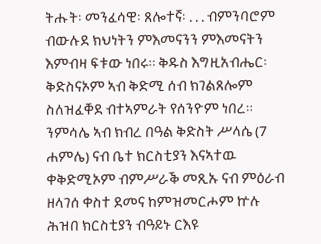ትሑት፡ መንፈሳዊ፡ ጸሎተኛ፡ . . . ብምንባሮም ብውሉደ ክህነትን ምእመናንን ምእመናትን እምብዛ ፍቱው ነበሩ። ቅዱስ እግዚአብሔር፡ ቅድስናኦም ኣብ ቅድሚ ሰብ ክገልጸሎም ስለዝፈቐደ ብተኣምራት የሰንዮም ነበረ። ንምሳሌ ኣብ ክብረ በዓል ቅድስት ሥላሴ (7 ሐምሌ) ናብ ቤተ ክርስቲያን እናኣተዉ ቀቅድሚኦም ብምሥራቕ መጺኡ ናብ ምዕራብ ዘላገሰ ቀስተ ደመና ከምዝመርሖም ኵሉ ሕዝበ ክርስቲያን ብዓይኑ ርእዩ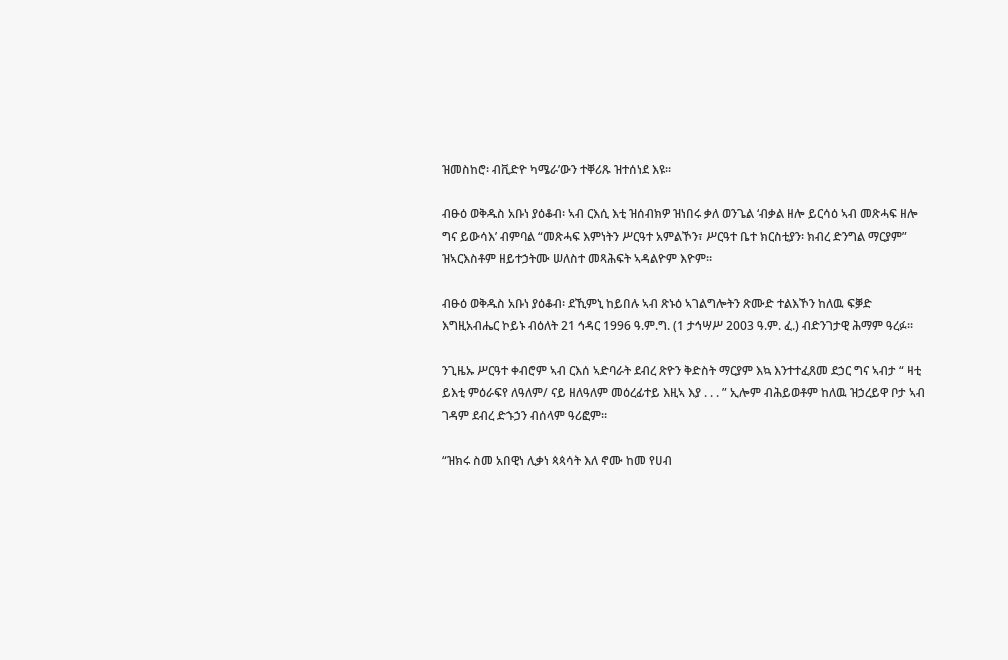ዝመስከሮ፡ ብቪድዮ ካሜራ’ውን ተቐሪጹ ዝተሰነደ እዩ።

ብፁዕ ወቅዱስ አቡነ ያዕቆብ፡ ኣብ ርእሲ እቲ ዝሰብክዎ ዝነበሩ ቃለ ወንጌል ‘ብቃል ዘሎ ይርሳዕ ኣብ መጽሓፍ ዘሎ ግና ይውሳእ’ ብምባል “መጽሓፍ እምነትን ሥርዓተ አምልኾን፣ ሥርዓተ ቤተ ክርስቲያን፡ ክብረ ድንግል ማርያም” ዝኣርእስቶም ዘይተኃትሙ ሠለስተ መጻሕፍት ኣዳልዮም እዮም።

ብፁዕ ወቅዱስ አቡነ ያዕቆብ፡ ደኺምኒ ከይበሉ ኣብ ጽኑዕ ኣገልግሎትን ጽሙድ ተልእኾን ከለዉ ፍቓድ እግዚአብሔር ኮይኑ ብዕለት 21 ኅዳር 1996 ዓ.ም.ግ. (1 ታኅሣሥ 2003 ዓ.ም. ፈ.) ብድንገታዊ ሕማም ዓረፉ።

ንጊዜኡ ሥርዓተ ቀብሮም ኣብ ርእሰ ኣድባራት ደብረ ጽዮን ቅድስት ማርያም እኳ እንተተፈጸመ ደኃር ግና ኣብታ “ ዛቲ ይእቲ ምዕራፍየ ለዓለም/ ናይ ዘለዓለም መዕረፊተይ እዚኣ እያ . . . ” ኢሎም ብሕይወቶም ከለዉ ዝኃረይዋ ቦታ ኣብ ገዳም ደብረ ድኁኃን ብሰላም ዓሪፎም።

“ዝክሩ ስመ አበዊነ ሊቃነ ጳጳሳት እለ ኖሙ ከመ የሀብ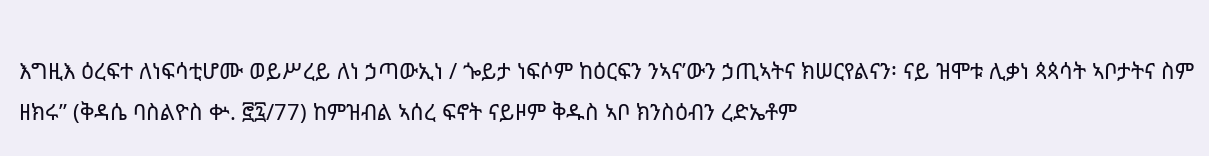እግዚእ ዕረፍተ ለነፍሳቲሆሙ ወይሥረይ ለነ ኃጣውኢነ / ጐይታ ነፍሶም ከዕርፍን ንኣና’ውን ኃጢኣትና ክሠርየልናን፡ ናይ ዝሞቱ ሊቃነ ጳጳሳት ኣቦታትና ስም ዘክሩ” (ቅዳሴ ባስልዮስ ቍ. ፸፯/77) ከምዝብል ኣሰረ ፍኖት ናይዞም ቅዱስ ኣቦ ክንስዕብን ረድኤቶም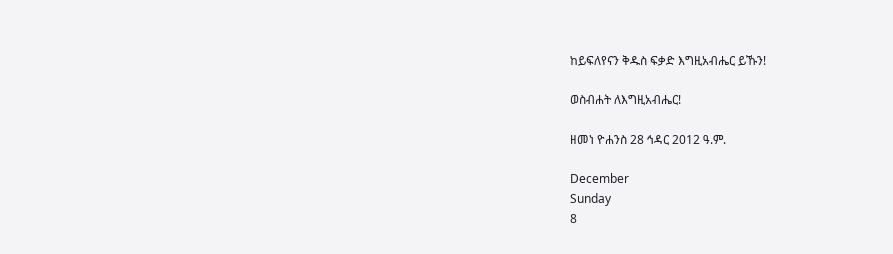ከይፍለየናን ቅዱስ ፍቃድ እግዚአብሔር ይኹን!

ወስብሐት ለእግዚአብሔር!

ዘመነ ዮሐንስ 28 ኅዳር 2012 ዓ.ም.

December
Sunday
8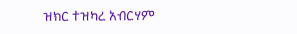ዝክር ተዝካረ አብርሃም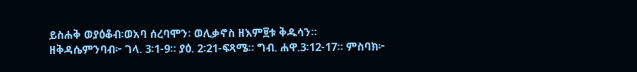ይስሐቅ ወያዕቆብ፡ወአባ ሰረባሞን፡ ወሊቃኖስ ዘእም፱ቱ ቅዱሳን። ዘቅዳሴምንባብ፦ ገላ. 3፡1-9። ያዕ. 2፡21-ፍጻሜ። ግብ. ሐዋ.3፡12-17። ምስባክ፦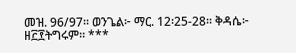መዝ. 96/97። ወንጌል፦ ማር. 12፡25-28። ቅዳሴ፦ ዘ፫፻ትግሩም። ***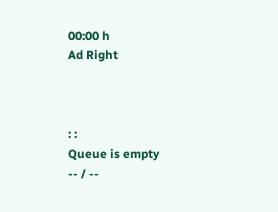00:00 h
Ad Right



: :
Queue is empty
-- / --